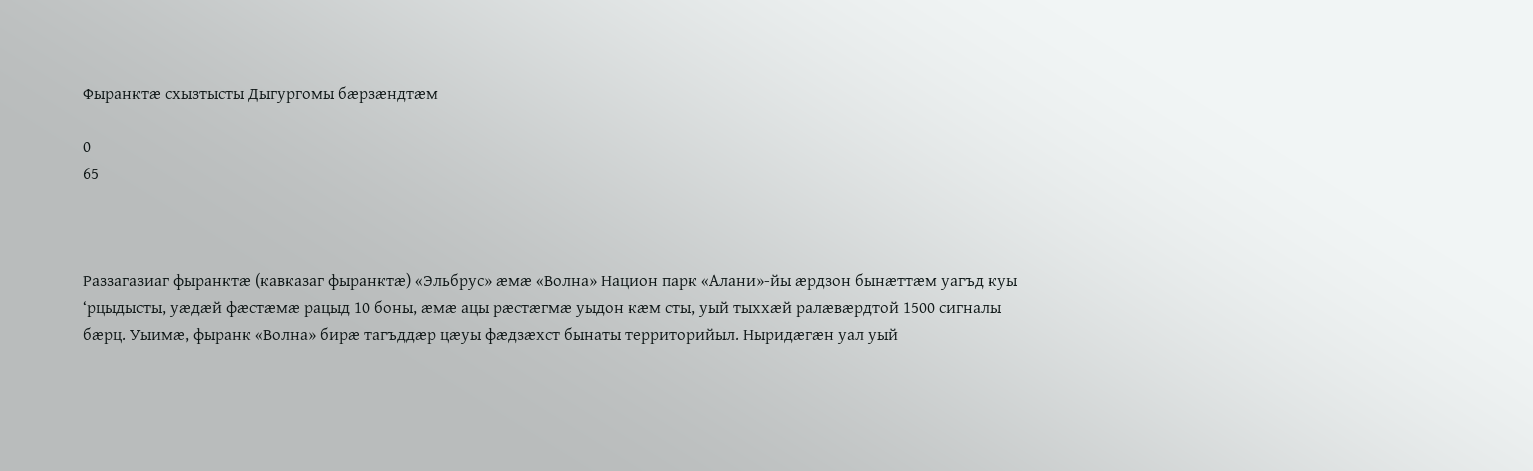Фыранктæ схызтысты Дыгургомы бæрзæндтæм

0
65



Раззагазиаг фыранктæ (кавказаг фыранктæ) «Эльбрус» æмæ «Волна» Национ парк «Алани»-йы æрдзон бынæттæм уагъд куы ‘рцыдысты, уæдæй фæстæмæ рацыд 10 боны, æмæ ацы рæстæгмæ уыдон кæм сты, уый тыххæй ралæвæрдтой 1500 сигналы бæрц. Уыимæ, фыранк «Волна» бирæ тагъддæр цæуы фæдзæхст бынаты территорийыл. Ныридæгæн уал уый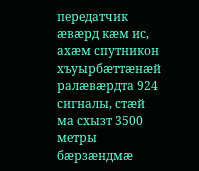передатчик æвæрд кæм ис, ахæм спутникон хъуырбæттæнæй ралæвæрдта 924 сигналы, стæй ма схызт 3500 метры бæрзæндмæ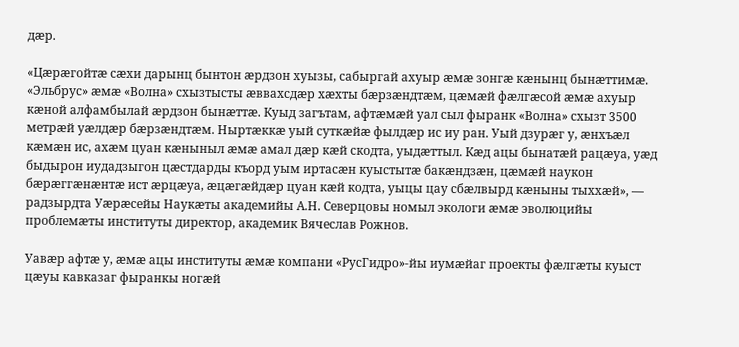дæр.

«Цæрæгойтæ сæхи дарынц бынтон æрдзон хуызы, сабыргай ахуыр æмæ зонгæ кæнынц бынæттимæ. «Эльбрус» æмæ «Волна» схызтысты æввахсдæр хæхты бæрзæндтæм, цæмæй фæлгæсой æмæ ахуыр кæной алфамбылай æрдзон бынæттæ. Куыд загътам, афтæмæй уал сыл фыранк «Волна» схызт 3500 метрæй уæлдæр бæрзæндтæм. Ныртæккæ уый суткæйæ фылдæр ис иу ран. Уый дзурæг у, æнхъæл кæмæн ис, ахæм цуан кæныныл æмæ амал дæр кæй скодта, уыдæттыл. Кæд ацы бынатæй рацæуа, уæд быдырон иудадзыгон цæстдарды къорд уым иртасæн куыстытæ бакæндзæн, цæмæй наукон бæрæггæнæнтæ ист æрцæуа, æцæгæйдæр цуан кæй кодта, уыцы цау сбæлвырд кæныны тыххæй», — радзырдта Уæрæсейы Наукæты академийы А.Н. Северцовы номыл экологи æмæ эволюцийы проблемæты институты директор, академик Вячеслав Рожнов.

Уавæр афтæ у, æмæ ацы институты æмæ компани «РусГидро»-йы иумæйаг проекты фæлгæты куыст цæуы кавказаг фыранкы ногæй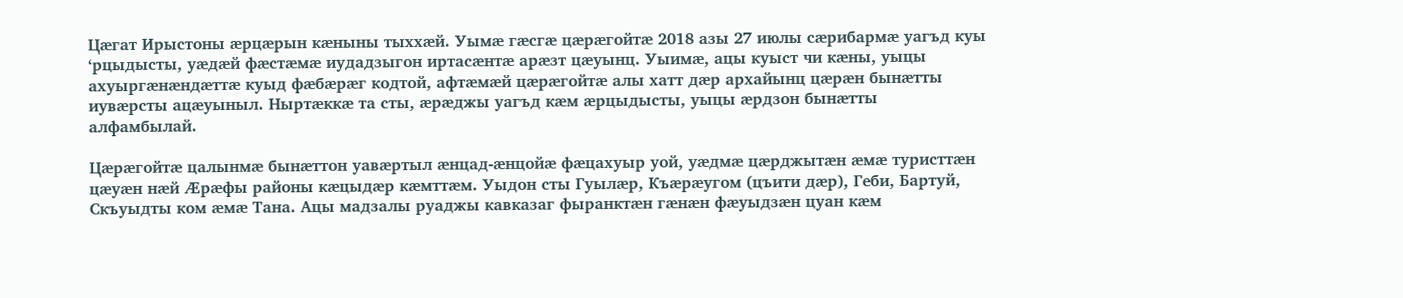Цæгат Ирыстоны æрцæрын кæныны тыххæй. Уымæ гæсгæ цæрæгойтæ 2018 азы 27 июлы сæрибармæ уагъд куы ‘рцыдысты, уæдæй фæстæмæ иудадзыгон иртасæнтæ арæзт цæуынц. Уыимæ, ацы куыст чи кæны, уыцы ахуыргæнæндæттæ куыд фæбæрæг кодтой, афтæмæй цæрæгойтæ алы хатт дæр архайынц цæрæн бынæтты иувæрсты ацæуыныл. Ныртæккæ та сты, æрæджы уагъд кæм æрцыдысты, уыцы æрдзон бынæтты алфамбылай.

Цæрæгойтæ цалынмæ бынæттон уавæртыл æнцад-æнцойæ фæцахуыр уой, уæдмæ цæрджытæн æмæ туристтæн цæуæн нæй Æрæфы районы кæцыдæр кæмттæм. Уыдон сты Гуылæр, Къæрæугом (цъити дæр), Геби, Бартуй, Скъуыдты ком æмæ Тана. Ацы мадзалы руаджы кавказаг фыранктæн гæнæн фæуыдзæн цуан кæм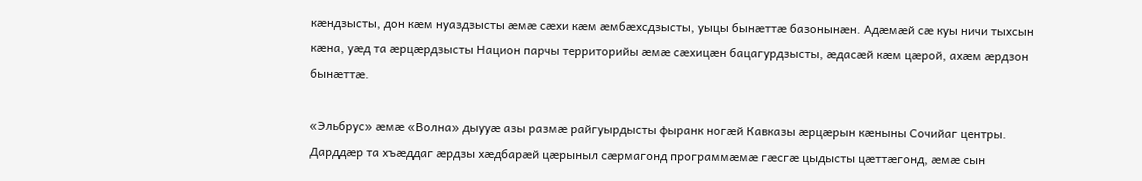кæндзысты, дон кæм нуаздзысты æмæ сæхи кæм æмбæхсдзысты, уыцы бынæттæ базонынæн. Адæмæй сæ куы ничи тыхсын кæна, уæд та æрцæрдзысты Национ парчы территорийы æмæ сæхицæн бацагурдзысты, æдасæй кæм цæрой, ахæм æрдзон бынæттæ.

«Эльбрус» æмæ «Волна» дыууæ азы размæ райгуырдысты фыранк ногæй Кавказы æрцæрын кæныны Сочийаг центры. Дарддæр та хъæддаг æрдзы хæдбарæй цæрыныл сæрмагонд программæмæ гæсгæ цыдысты цæттæгонд, æмæ сын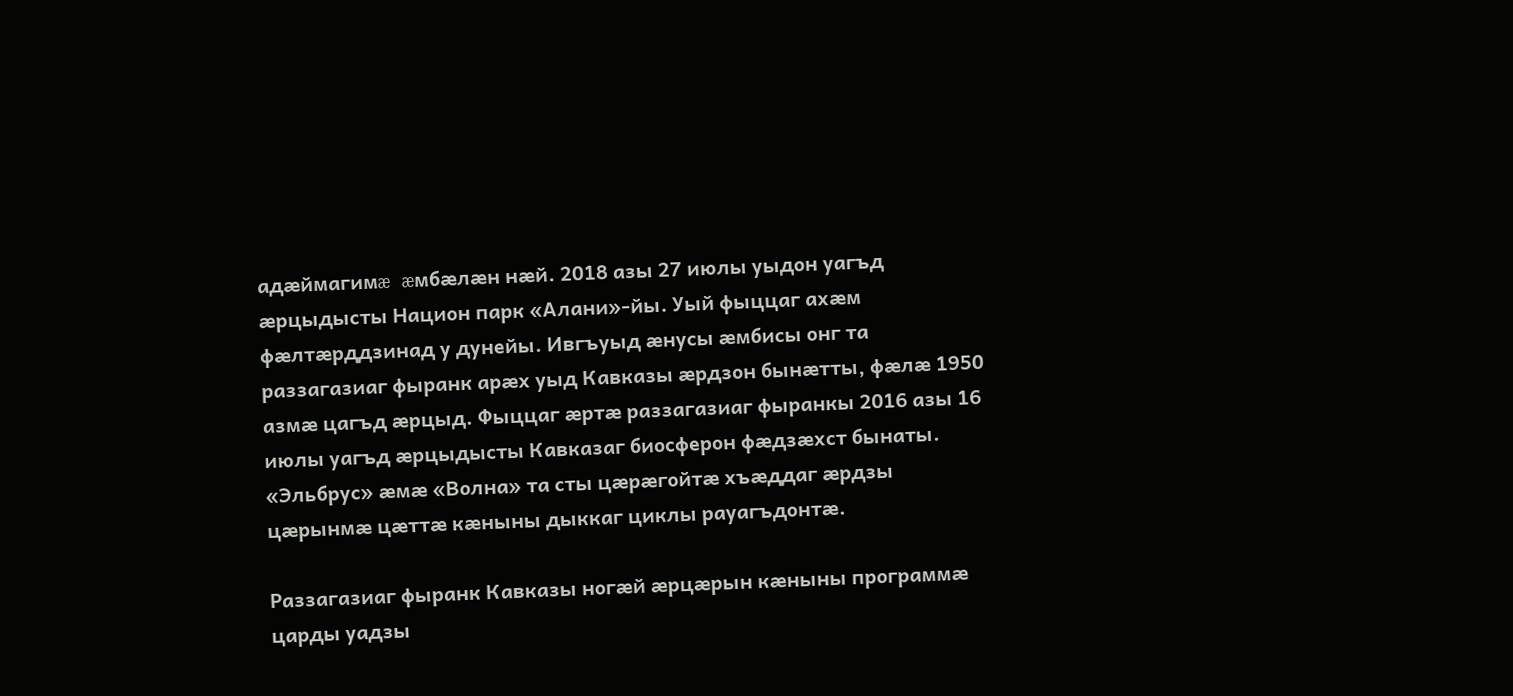адæймагимæ æмбæлæн нæй. 2018 азы 27 июлы уыдон уагъд æрцыдысты Национ парк «Алани»-йы. Уый фыццаг ахæм фæлтæрддзинад у дунейы. Ивгъуыд æнусы æмбисы онг та раззагазиаг фыранк арæх уыд Кавказы æрдзон бынæтты, фæлæ 1950 азмæ цагъд æрцыд. Фыццаг æртæ раззагазиаг фыранкы 2016 азы 16 июлы уагъд æрцыдысты Кавказаг биосферон фæдзæхст бынаты. «Эльбрус» æмæ «Волна» та сты цæрæгойтæ хъæддаг æрдзы цæрынмæ цæттæ кæныны дыккаг циклы рауагъдонтæ.

Раззагазиаг фыранк Кавказы ногæй æрцæрын кæныны программæ царды уадзы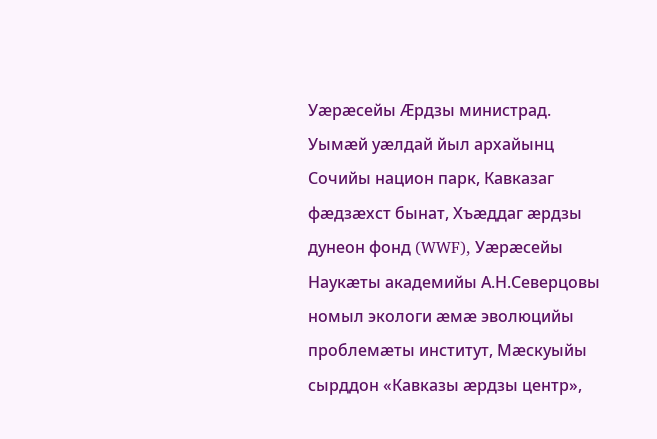Уæрæсейы Æрдзы министрад. Уымæй уæлдай йыл архайынц Сочийы национ парк, Кавказаг фæдзæхст бынат, Хъæддаг æрдзы дунеон фонд (WWF), Уæрæсейы Наукæты академийы А.Н.Северцовы номыл экологи æмæ эволюцийы проблемæты институт, Мæскуыйы сырддон «Кавказы æрдзы центр»,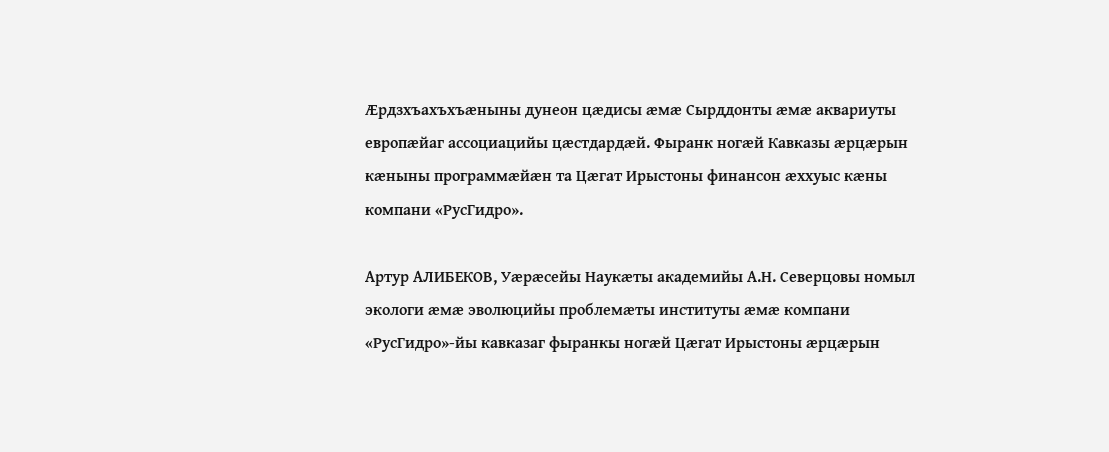Æрдзхъахъхъæныны дунеон цæдисы æмæ Сырддонты æмæ аквариуты европæйаг ассоциацийы цæстдардæй. Фыранк ногæй Кавказы æрцæрын кæныны программæйæн та Цæгат Ирыстоны финансон æххуыс кæны компани «РусГидро».

Артур АЛИБЕКОВ, Уæрæсейы Наукæты академийы А.Н. Северцовы номыл экологи æмæ эволюцийы проблемæты институты æмæ компани «РусГидро»-йы кавказаг фыранкы ногæй Цæгат Ирыстоны æрцæрын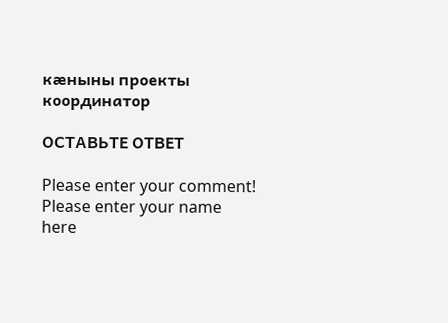кæныны проекты координатор

ОСТАВЬТЕ ОТВЕТ

Please enter your comment!
Please enter your name here